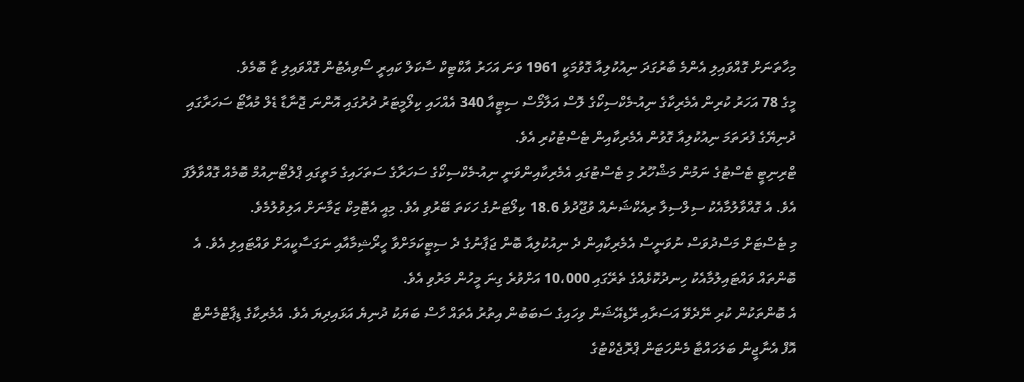މިހާތަނަށް ގޮއްވައިލި އެންމެ ބާރުގަދަ ނިއުކުލިއާ ގޮވުމަކީ 1961 ވަނަ އަހަރު އާކްޓިކް ސާކަލް ކައިރީ ސޯވިއެޓުން ގޮއްވައިލި ޒާ ބޮމެވެ.
މީގެ 78 އަހަރު ކުރިން އެމެރިކާގެ ނިއު-މެކްސިކޯގެ ލޮސް އަލާމޯސް ސިޓީއާ 340 އެއްހައި ކިލޯމީޓަރު ދުރުގައި އޮންނަ ޖޮނާޑާ ޑެލް މުއާޓޯ ސަހަރާގައި ދުނިޔޭގެ ފުރަތަމަ ނިއުކުލިއާ ގޮވުން އެމެރިކާއިން ޓެސްޓުކުރި އެވެ.
ޓްރިނިޓީ ޓެސްޓުގެ ނަމުން މަޝްހޫރު މި ޓެސްޓުގައި އެމެރިކާއިންވަނީ ނިއު-މެކްސިކޯގެ ސަހަރާގެ ސަތަހައިގެ މަތީގައި ޕްލުޓޯނިއުމް ބޮމެއް ގޮއްވާލާފަ އެވެ. އެ ގޮއްވާލުމާއެކު ސިލްސިލާ ރިއެކްޝަނެއް ވުޖޫދުވެ 18.6 ކިލޯޓަނުގެ ހަކަތަ ބޭރުވި އެވެ. މިއީ އެޓޮމިކް ޒަމާނަށް އަލިވުލުމެވެ.
މި ޓެސްޓަށް މަސްދުވަސް ނުވަނީސް އެމެރިކާއިން ދެ ނިއުކުލިއާ ބޮން ޖަޕާނުގެ ދެ ސިޓީކަމަށްވާ ހީރޯޝިމާއާއި ނަގަސާކީއަށް ވައްޓައިލި އެވެ. އެ ބޮންތައް ވައްޓައިލުމާއެކު ހިނދުކޮޅެއްގެ ތެރޭގައި 10،000 އަށްވުރެ ގިނަ މީހުން މަރުވި އެވެ.
އެ ބޮންތަކުން ކުރި ނޭދެވޭ އަސަރާއި ރޭޑިއޭޝަން ވިހައިގެ ސަބަބުން އިތުރު އެތައް ހާސް ބަޔަކު ދުނިޔެ އަޅައިދިޔަ އެވެ. އެމެރިކާގެ ޑިޕާޓްމެންޓް އޮފް އެނާޖީން ބަލަހައްޓާ މެންހަޓަން ޕްރޮޖެކްޓުގެ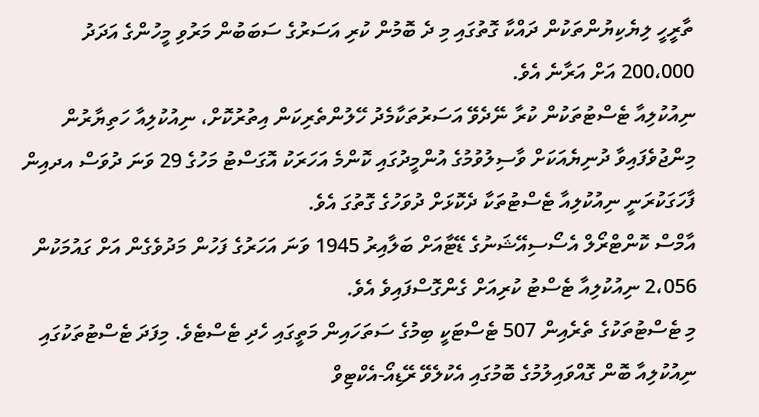ތާރީހީ ލިޔެކިޔުންތަކުން ދައްކާ ގޮތުގައި މި ދެ ބޮމުން ކުރި އަސަރުގެ ސަބަބުން މަރުވި މީހުންގެ އަދަދު 200،000 އަށް އަރާނެ އެވެ.
ނިއުކުލިއާ ޓެސްޓުތަކުން ކުރާ ނޭދެވޭ އަސަރުތަކާމެދު ހޭލުންތެރިކަން އިތުރުކޮށް، ނިއުކުލިއާ ހަތިޔާރުން މިންޖުވެފައިވާ ދުނިޔެއަކަށް ވާސިލުވުމުގެ އުންމީދުގައި ކޮންމެ އަހަރަކު އޮގަސްޓު މަހުގެ 29 ވަނަ ދުވަސް އދއިން ފާހަގަކުރަނީ ނިއުކުލިއާ ޓެސްޓުތަކާ ދެކޮޅަށް ދުވަހުގެ ގޮތުގަ އެވެ.
އާމްސް ކޮންޓްރޯލް އެސޯސިއޭޝަނުގެ ޑޭޓާއަށް ބަލާއިރު 1945 ވަނަ އަހަރުގެ ފަހުން މަދުވެގެން އަށް ގައުމަކުން 2،056 ނިއުކުލިއާ ޓެސްޓު ކުރިއަށް ގެންގޮސްފައިވެ އެވެ.
މި ޓެސްޓުތަކުގެ ތެރެއިން 507 ޓެސްޓަކީ ބިމުގެ ސަތަހައިން މަތީގައި ހެދި ޓެސްޓެވެ. މިފަދަ ޓެސްޓުތަކުގައި ނިއުކުލިއާ ބޮން ގޮއްވައިލުމުގެ ބޮމުގައި އެކުލެވޭ ރޭޑިއޯ-އެކްޓިވް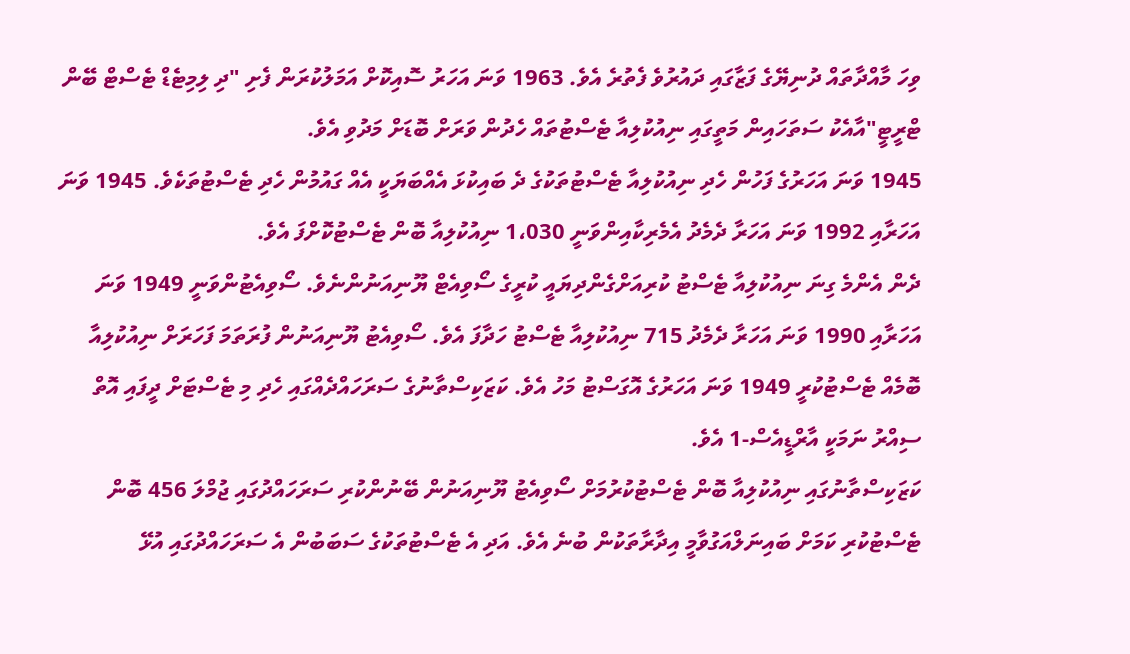ވިހަ މާއްދާތައް ދުނިޔޭގެ ފަޒާގައި ދައުރުވެ ފެތުރެ އެވެ. 1963 ވަނަ އަހަރު ސޮއިކޮށް އަމަލުކުރަން ފެށި "ދި ލިމިޓެޑް ޓެސްޓް ބޭން ޓްރީޓީ"އާއެކު ސަތަހައިން މަތީގައި ނިއުކުލިއާ ޓެސްޓުތައް ހެދުން ވަރަށް ބޮޑަށް މަދުވި އެވެ.
1945 ވަނަ އަހަރުގެ ފަހުން ހެދި ނިއުކުލިއާ ޓެސްޓުތަކުގެ ދެ ބައިކުޅަ އެއްބަޔަކީ އެއް ގައުމުން ހެދި ޓެސްޓުތަކެވެ. 1945 ވަނަ އަހަރާއި 1992 ވަނަ އަހަރާ ދެމެދު އެމެރިކާއިންވަނީ 1،030 ނިއުކުލިއާ ބޮން ޓެސްޓުކޮށްފަ އެވެ.
ދެން އެންމެ ގިނަ ނިއުކުލިއާ ޓެސްޓު ކުރިއަށްގެންދިޔައީ ކުރީގެ ސޯވިއެޓް ޔޫނިއަނުންނެވެ. ސޯވިއެޓުންވަނީ 1949 ވަނަ އަހަރާއި 1990 ވަނަ އަހަރާ ދެމެދު 715 ނިއުކުލިއާ ޓެސްޓު ހަދާފަ އެވެ. ސޯވިއެޓު ޔޫނިއަނުން ފުރަތަމަ ފަހަރަށް ނިއުކުލިއާ ބޮމެއް ޓެސްޓުކުރީ 1949 ވަނަ އަހަރުގެ އޮގަސްޓު މަހު އެވެ. ކަޒަކިސްތާނުގެ ސަރަހައްދެއްގައި ހެދި މި ޓެސްޓަށް ދީފައި އޮތް ސިއްރު ނަމަކީ އާރްޑީއެސް-1 އެވެ.
ކަޒަކިސްތާނުގައި ނިއުކުލިއާ ބޮން ޓެސްޓުކުރުމަށް ސޯވިއެޓު ޔޫނިއަނުން ބޭނުންކުރި ސަރަހައްދުގައި ޖުމްލަ 456 ބޮން ޓެސްޓުކުރި ކަމަށް ބައިނަލްއަގުވާމީ އިދާރާތަކުން ބުނެ އެވެ. އަދި އެ ޓެސްޓުތަކުގެ ސަބަބުން އެ ސަރަހައްދުގައި އުޅޭ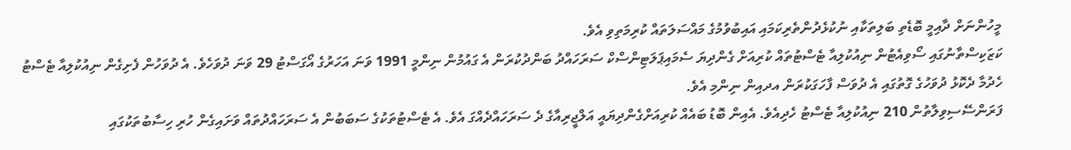މީހުންނަށް ދާއިމީ ބޮޑެތި ބަލިތަކާއި ނުކުޅެދުންތެރިކަމައި އައިބުވުމުގެ މައްސަލަތައް ކުރިމަތިވި އެވެ.
ކަޒަކިސްތާނުގައި ސޯވިއެޓުން ނިއުކުލިއާ ޓެސްޓުތައް ކުރިއަށް ގެންދިޔަ ސެމައިޕަލަޓިންސްކް ސަރަހައްދު ބަންދުކުރަން އެ ގައުމުން ނިންމީ 1991 ވަނަ އަހަރުގެ އޯގަސްޓު 29 ވަނަ ދުވަހެވެ. އެ ދުވަހުން ފެށިގެން ނިއުކުލިއާ ޓެސްޓު ހެދުމާ ދެކޮޅު ދުވަހުގެ ގޮތުގައި އެ ދުވަސް ފާހަގަކުރަން އދއިން ނިންމި އެވެ.
ފަރަންސޭސިވިލާތުން 210 ނިއުކުލިއާ ޓެސްޓު ހެދިއެވެ. އެއިން ބޮޑު ބައެއް ކުރިއަށްގެންދިޔައީ އަލްޖީރިއާގެ ދެ ސަރަހައްދެއްގަ އެވެ. އެ ޓެސްޓުތަކުގެ ސަބަބުން އެ ސަރަހައްދުތައް ވަށައިގެން ހުރި ހިސާބުތަކުގައި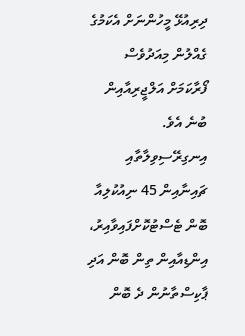ދިރިއުޅޭ މީހުންނަށް އެކަމުގެ ގެއްލުން މިއަދުވެސް ފޯރާކަމަށް އަލްޖީރިއާއިން ބުނެ އެވެ.
އިނގިރޭސިވިލާތާއި ޗައިނާއިން 45 ނިއުކުލިއާ ބޮން ޓެސްޓުކޮށްފައިވާއިރު، އިންޑިއާއިން ތިން ބޮން އަދި ޕާކިސްތާނުން ދެ ބޮން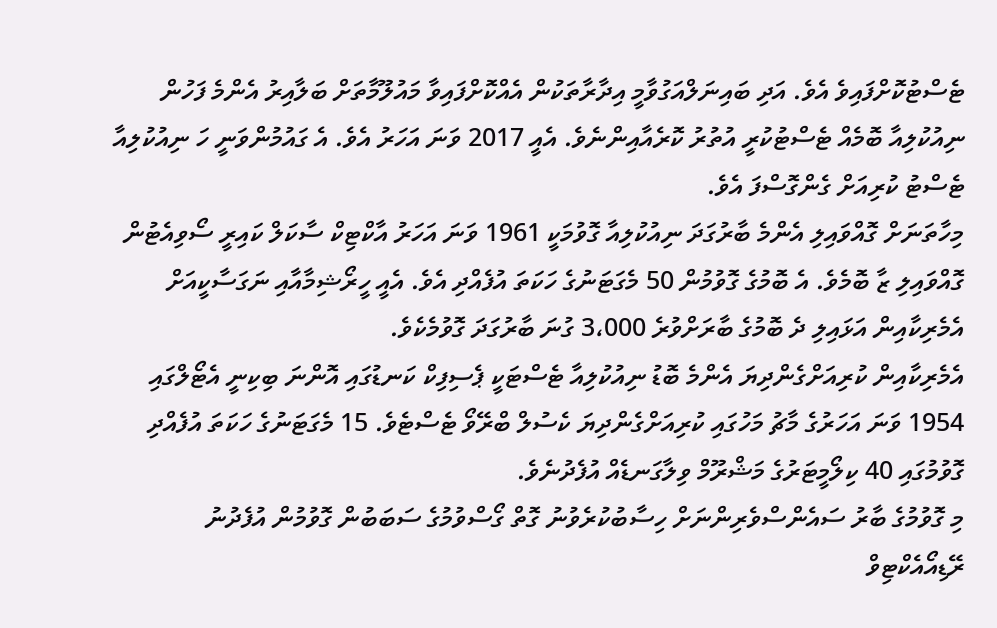ޓެސްޓުކޮށްފައިވެ އެވެ. އަދި ބައިނަލްއަގުވާމީ އިދާރާތަކުން އެއްކޮށްފައިވާ މައުލޫމާތަށް ބަލާއިރު އެންމެ ފަހުން ނިއުކުލިއާ ބޮމެއް ޓެސްޓުކުރީ އުތުރު ކޮރެއާއިންނެވެ. އެއީ 2017 ވަނަ އަހަރު އެވެ. އެ ގައުމުންވަނީ ހަ ނިއުކުލިއާ ޓެސްޓު ކުރިއަށް ގެންގޮސްފަ އެވެ.
މިހާތަނަށް ގޮއްވައިލި އެންމެ ބާރުގަދަ ނިއުކުލިއާ ގޮވުމަކީ 1961 ވަނަ އަހަރު އާކްޓިކް ސާކަލް ކައިރީ ސޯވިއެޓުން ގޮއްވައިލި ޒާ ބޮމެވެ. އެ ބޮމުގެ ގޮވުމުން 50 މެގަޓަނުގެ ހަކަތަ އުފެއްދި އެވެ. އެއީ ހީރޯޝިމާއާއި ނަގަސާކީއަށް އެމެރިކާއިން އަޅައިލި ދެ ބޮމުގެ ބާރަށްވުރެ 3،000 ގުނަ ބާރުގަދަ ގޮވުމެކެވެ.
އެމެރިކާއިން ކުރިއަށްގެންދިޔަ އެންމެ ބޮޑު ނިއުކުލިއާ ޓެސްޓަކީ ޕެސިފިކް ކަނޑުގައި އޮންނަ ބިކިނީ އެޓޯލްގައި 1954 ވަނަ އަހަރުގެ މާޗު މަހުގައި ކުރިއަށްގެންދިޔަ ކެސުލް ބްރޭވޯ ޓެސްޓެވެ. 15 މެގަޓަނުގެ ހަކަތަ އުފެއްދި ގޮވުމުގައި 40 ކިލޯމީޓަރުގެ މަޝްރޫމް ވިލާގަނޑެއް އުފެދުނެވެ.
މި ގޮވުމުގެ ބާރު ސައެންސްވެރިންނަށް ހިސާބުކުރެވުނު ގޮތް ގޯސްވުމުގެ ސަބަބުން ގޮވުމުން އުފެދުނު ރޭޑިއޯއެކްޓިވް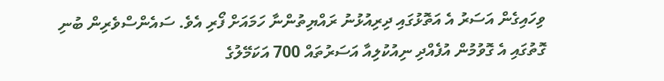ވިހައިގެން އަސަރު އެ އަތޮޅުގައި ދިރިއުޅުނު ރައްޔިތުންނާ ހަމައަށް ފޯރި އެވެ. ސައެންސްވެރިން ބުނި ގޮތުގައި އެ ގޮވުމުން އުފެއްދި ނިއުކުލިއާ އަސަރުތައް 700 އަކަމޭލުގެ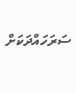ސަރަހައްދަކަށް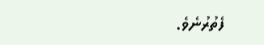ފެތުރުނެވެ.